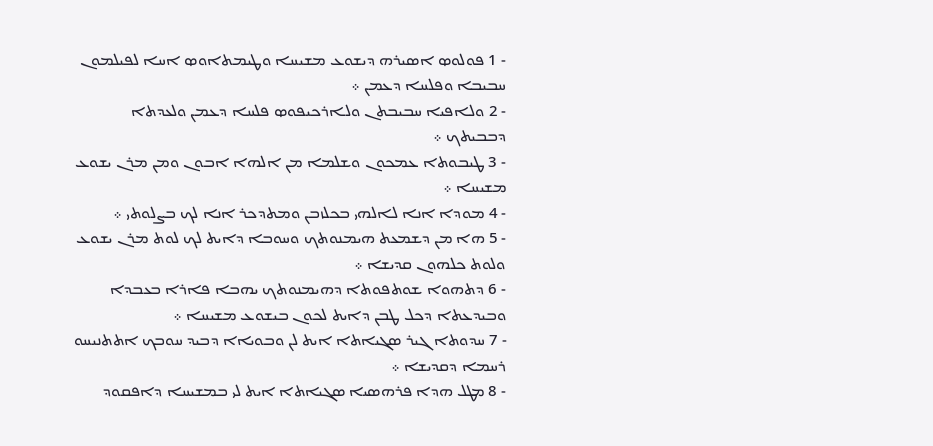- 1 ܦܘܠܘܤ ܐܤܝܪܗ ܕܝܫܘܥ ܡܫܝܚܐ ܘܛܝܡܬܐܘܤ ܐܚܐ ܠܦܝܠܡܘܢ ܚܒܝܒܐ ܘܦܠܚܐ ܕܥܡܢ ܀
- 2 ܘܠܐܦܝܐ ܚܒܝܒܬܢ ܘܠܐܪܟܝܦܘܤ ܦܠܚܐ ܕܥܡܢ ܘܠܥܕܬܐ ܕܒܒܝܬܟ ܀
- 3 ܛܝܒܘܬܐ ܥܡܟܘܢ ܘܫܠܡܐ ܡܢ ܐܠܗܐ ܐܒܘܢ ܘܡܢ ܡܪܢ ܝܫܘܥ ܡܫܝܚܐ ܀
- 4 ܡܘܕܐ ܐܢܐ ܠܐܠܗܝ ܒܟܠܙܒܢ ܘܡܬܕܟܪ ܐܢܐ ܠܟ ܒܨܠܘܬܝ ܀
- 5 ܗܐ ܡܢ ܕܫܡܥܬ ܗܝܡܢܘܬܟ ܘܚܘܒܐ ܕܐܝܬ ܠܟ ܠܘܬ ܡܪܢ ܝܫܘܥ ܘܠܘܬ ܟܠܗܘܢ ܩܕܝܫܐ ܀
- 6 ܕܬܗܘܐ ܫܘܬܦܘܬܐ ܕܗܝܡܢܘܬܟ ܝܗܒܐ ܦܐܪܐ ܒܥܒܕܐ ܘܒܝܕܥܬܐ ܕܟܠ ܛܒܢ ܕܐܝܬ ܠܟܘܢ ܒܝܫܘܥ ܡܫܝܚܐ ܀
- 7 ܚܕܘܬܐ ܓܝܪ ܤܓܝܐܬܐ ܐܝܬ ܠܢ ܘܒܘܝܐܐ ܕܒܝܕ ܚܘܒܟ ܐܬܬܢܝܚܘ ܪܚܡܐ ܕܩܕܝܫܐ ܀
- 8 ܡܛܠ ܗܕܐ ܦܪܗܤܝܐ ܤܓܝܐܬܐ ܐܝܬ ܠܝ ܒܡܫܝܚܐ ܕܐܦܩܘܕ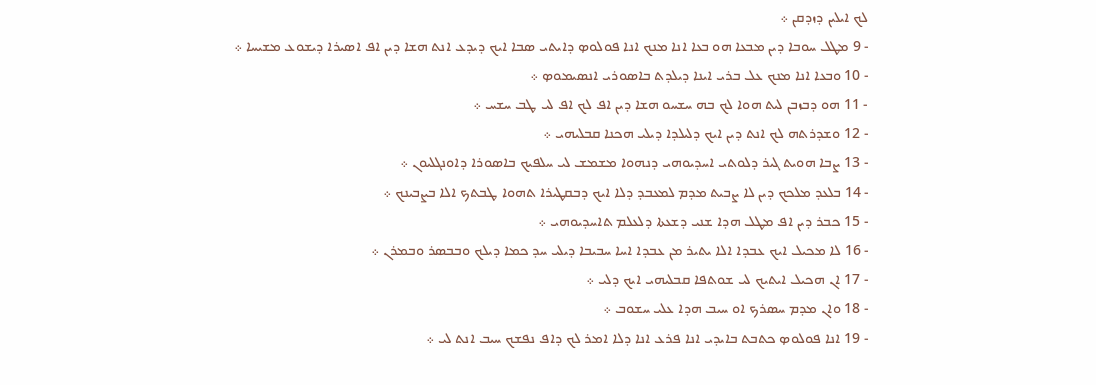ܠܟ ܐܝܠܝܢ ܕܙܕܩܢ ܀
- 9 ܡܛܠ ܚܘܒܐ ܕܝܢ ܡܒܥܐ ܗܘ ܒܥܐ ܐܢܐ ܡܢܟ ܐܢܐ ܦܘܠܘܤ ܕܐܝܬܝ ܤܒܐ ܐܝܟ ܕܝܕܥ ܐܢܬ ܗܫܐ ܕܝܢ ܐܦ ܐܤܝܪܐ ܕܝܫܘܥ ܡܫܝܚܐ ܀
- 10 ܘܒܥܐ ܐܢܐ ܡܢܟ ܥܠ ܒܪܝ ܐܝܢܐ ܕܝܠܕܬ ܒܐܤܘܪܝ ܐܢܤܝܡܘܤ ܀
- 11 ܗܘ ܕܒܙܒܢ ܠܝܬ ܗܘܐ ܠܟ ܒܗ ܚܫܚܘ ܗܫܐ ܕܝܢ ܐܦ ܠܟ ܐܦ ܠܝ ܛܒ ܚܫܚ ܀
- 12 ܘܫܕܪܬܗ ܠܟ ܐܢܬ ܕܝܢ ܐܝܟ ܕܠܝܠܕܐ ܕܝܠܝ ܗܟܢܐ ܩܒܠܝܗܝ ܀
- 13 ܨܒܐ ܗܘܝܬ ܓܝܪ ܕܠܘܬܝ ܐܚܕܝܘܗܝ ܕܢܗܘܐ ܡܫܡܫ ܠܝ ܚܠܦܝܟ ܒܐܤܘܪܐ ܕܐܘܢܓܠܝܘܢ ܀
- 14 ܒܠܥܕ ܡܠܟܟ ܕܝܢ ܠܐ ܨܒܝܬ ܡܕܡ ܠܡܥܒܕ ܕܠܐ ܐܝܟ ܕܒܩܛܝܪܐ ܬܗܘܐ ܛܒܬܟ ܐܠܐ ܒܨܒܝܢܟ ܀
- 15 ܟܒܪ ܕܝܢ ܐܦ ܡܛܠ ܗܕܐ ܫܢܝ ܕܫܥܬܐ ܕܠܥܠܡ ܬܐܚܕܝܘܗܝ ܀
- 16 ܠܐ ܡܟܝܠ ܐܝܟ ܥܒܕܐ ܐܠܐ ܝܬܝܪ ܡܢ ܥܒܕܐ ܐܚܐ ܚܒܝܒܐ ܕܝܠܝ ܚܕ ܟܡܐ ܕܝܠܟ ܘܒܒܤܪ ܘܒܡܪܢ ܀
- 17 ܐܢ ܗܟܝܠ ܐܝܬܝܟ ܠܝ ܫܘܬܦܐ ܩܒܠܝܗܝ ܐܝܟ ܕܠܝ ܀
- 18 ܘܐܢ ܡܕܡ ܚܤܪܟ ܐܘ ܚܝܒ ܗܕܐ ܥܠܝ ܚܫܘܒ ܀
- 19 ܐܢܐ ܦܘܠܘܤ ܟܬܒܬ ܒܐܝܕܝ ܐܢܐ ܦܪܥ ܐܢܐ ܕܠܐ ܐܡܪ ܠܟ ܕܐܦ ܢܦܫܟ ܚܝܒ ܐܢܬ ܠܝ ܀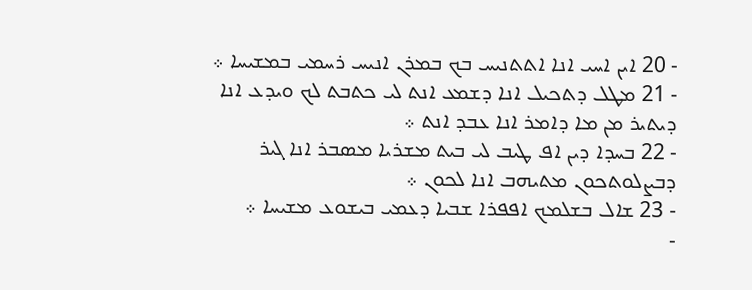- 20 ܐܝܢ ܐܚܝ ܐܢܐ ܐܬܬܢܝܚ ܒܟ ܒܡܪܢ ܐܢܝܚ ܪܚܡܝ ܒܡܫܝܚܐ ܀
- 21 ܡܛܠ ܕܬܟܝܠ ܐܢܐ ܕܫܡܥ ܐܢܬ ܠܝ ܟܬܒܬ ܠܟ ܘܝܕܥ ܐܢܐ ܕܝܬܝܪ ܡܢ ܡܐ ܕܐܡܪ ܐܢܐ ܥܒܕ ܐܢܬ ܀
- 22 ܒܚܕܐ ܕܝܢ ܐܦ ܛܝܒ ܠܝ ܒܝܬ ܡܫܪܝܐ ܡܤܒܪ ܐܢܐ ܓܝܪ ܕܒܨܠܘܬܟܘܢ ܡܬܝܗܒ ܐܢܐ ܠܟܘܢ ܀
- 23 ܫܐܠ ܒܫܠܡܟ ܐܦܦܪܐ ܫܒܝܐ ܕܥܡܝ ܒܝܫܘܥ ܡܫܝܚܐ ܀
-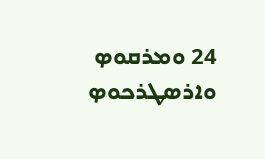24 ܘܡܪܩܘܤ ܘܐܪܤܛܪܟܘܤ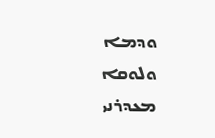ܘܕܡܐ ܘܠܘܩܐ ܡܥܕܪܢܝ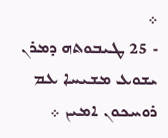܀
- 25 ܛܝܒܘܬܗ ܕܡܪܢ ܝܫܘܥ ܡܫܝܚܐ ܥܡ ܪܘܚܟܘܢ ܐܡܝܢ ܀